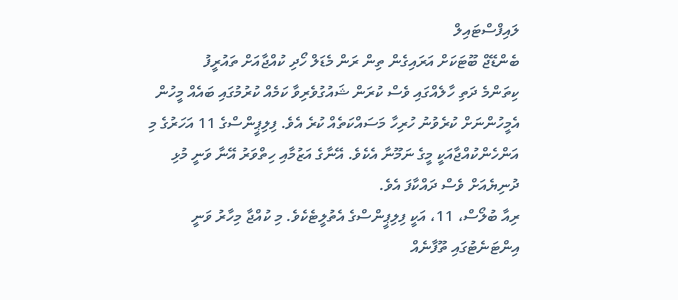ލައިފްސްޓައިލް
ބެންޑޭޖް ބޫޓަކަށް އަރައިގެން ތިން ރަން މެޑަލް ހޯދި ކުއްޖާއަށް ތައުރީފު
ކިތަންމެ ދަތި ހާލެއްގައި ވެސް ކުރަން ޝައުގުވެރިވާ ކަމެއް ކުރުމުގައި ބައެއް މީހުން އެމީހުންނަށް ކުރެވުނު ހުރިހާ މަސައްކަތެއް ކުރެ އެވެ. ފިލިޕީންސްގެ 11 އަހަރުގެ މި އަންހެންކުއްޖާއަކީ މީގެ ނަމޫނާ އެކެވެ. އޭނާގެ އަޒުމާއި ހިތްވަރު އޭނާ ވަނީ މުޅި ދުނިޔެއަށް ވެސް ދައްކާފަ އެވެ.
ރިއާ ބުލޯސް، 11، އަކީ ފިލިޕީންސްގެ އެތުލީޓެކެވެ. މި ކުއްޖާ މިހާރު ވަނީ އިންޓަނެޓުގައި ތޫފާނެއް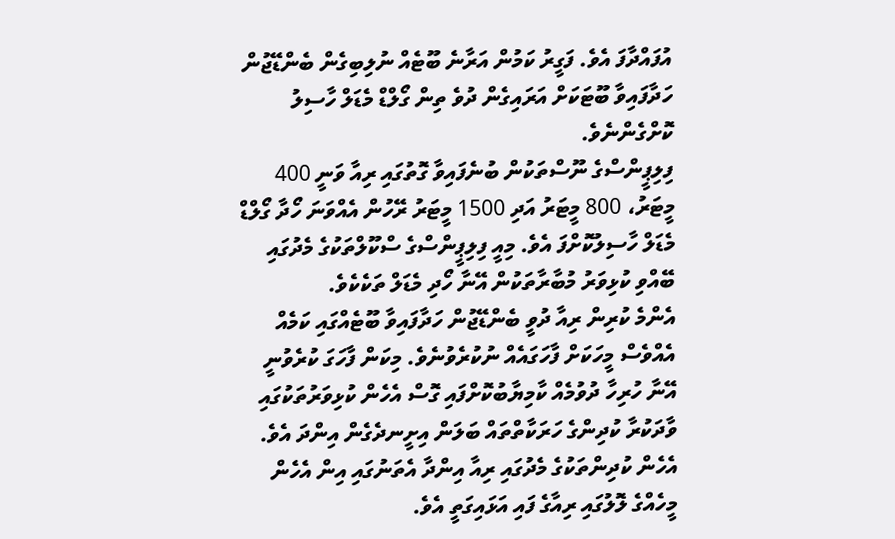އުފައްދާފަ އެވެ. ފަގީރު ކަމުން އަރާނެ ބޫޓެއް ނުލިބިގެން ބެންޑޭޖުން ހަދާފައިވާ ބޫޓަކަށް އަރައިގެން ދުވެ ތިން ގޯލްޑް މެޑަލް ހާސިލު ކޮށްގެންނެވެ.
ފިލިޕީންސްގެ ނޫސްތަކުން ބުނެފައިވާ ގޮތުގައި ރިއާ ވަނީ 400 މީޓަރު، 800 މީޓަރު އަދި 1500 މީޓަރު ރޭހުން އެއްވަނަ ހޯދާ ގޯލްޑް މެޑަލް ހާސިލުކޮށްފަ އެވެ. މިއީ ފިލިޕީންސްގެ ސްކޫލްތަކުގެ މެދުގައި ބޭއްވި ކުޅިވަރު މުބާރާތަކުން އޭނާ ހޯދި މެޑަލް ތަކެކެވެ.
އެންމެ ކުރިން ރިއާ ދުވީ ބެންޑޭޖުން ހަދާފައިވާ ބޫޓެއްގައި ކަމެއް އެއްވެސް މީހަކަށް ފާހަގައެއް ނުކުރެވުނެވެ. މިކަން ފާހަގަ ކުރެވުނީ އޭނާ ހުރިހާ ދުވުމެއް ކާމިޔާބުކޮށްފައި ގޮސް އެހެން ކުޅިވަރުތަކުގައި ވާދަކުރާ ކުދިންގެ ހަރަކާތްތައް ބަލަން އިށީނދެގެން އިންދަ އެވެ. އެހެން ކުދިންތަކުގެ މެދުގައި ރިއާ އިންދާ އެތަނުގައި އިން އެހެން މީހެއްގެ ލޮލުގައި ރިއާގެ ފައި އަޅައިގަތީ އެވެ.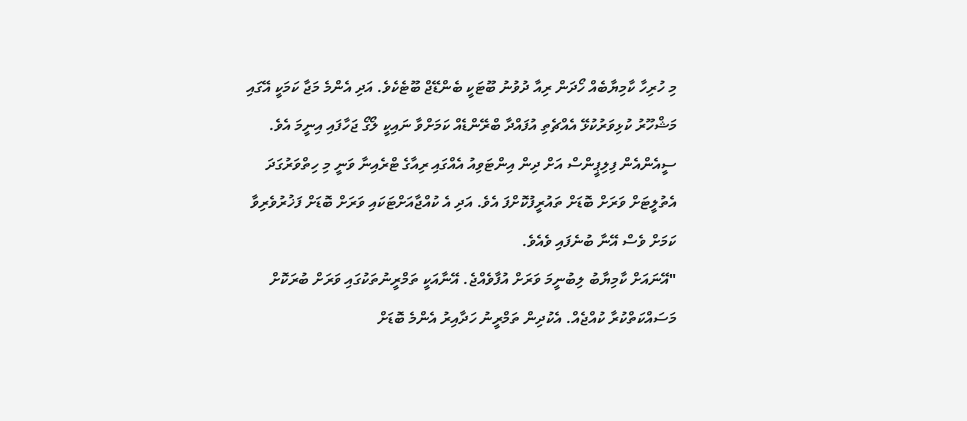މި ހުރިހާ ކާމިޔާބެއް ހޯދަން ރިއާ ދުވުނު ބޫޓަކީ ބެންޑޭޖް ބޫޓެކެވެ. އަދި އެންމެ މަޖާ ކަމަކީ އޭގައި މަޝްހޫރު ކުޅިވަރުކުޅޭ އެއްޗެތި އުފައްދާ ބްރޭންޑެއް ކަމަށްވާ ނައިކީ ލޯގޯ ޖަހާފައި އިނީމަ އެވެ.
ސީއެންއެން ފިލިޕީންސް އަށް ދިން އިންޓަވިއު އެއްގައި ރިއާގެ ޓްރެއިނާ ވަނީ މި ހިތްވަރުގަދަ އެތުލީޓަށް ވަރަށް ބޮޑަށް ތައުރީފުކޮށްފަ އެވެ. އަދި އެ ކުއްޖާއަށްޓަކައި ވަރަށް ބޮޑަށް ފަޚުރުވެރިވާ ކަމަށް ވެސް އޭނާ ބުނެފައި ވެއެވެ.
"އޭނައަށް ކާމިޔާބު ލިބުނީމަ ވަރަށް އުފާވެއްޖެ. އޭނާއަކީ ތަމްރީނުތަކުގައި ވަރަށް ބުރަކޮށް މަސައްކަތްކުރާ ކުއްޖެއް. އެކުދިން ތަމްރީނު ހަދާއިރު އެންމެ ބޮޑަށް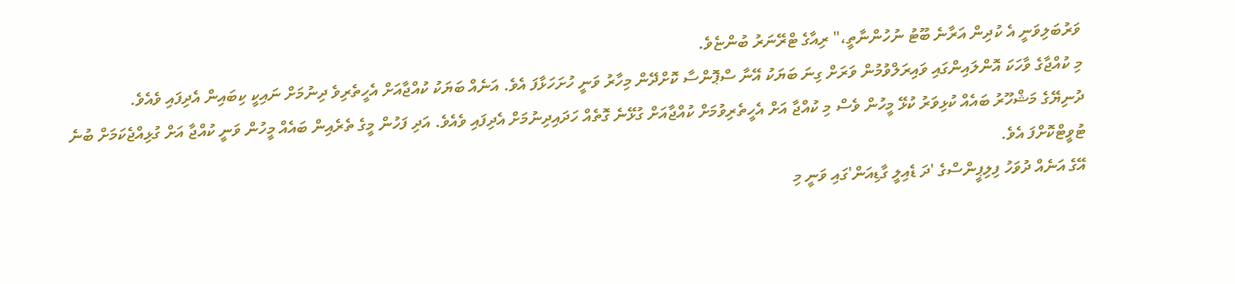ވަރުބަލިވަނީ އެ ކުދިން އަރާނެ ބޫޓު ނުހުންނާތީ،" ރިއާގެ ޓްރޭނަރު ބުންޏެވެ.
މި ކުއްޖާގެ ވާހަކަ އޮންލައިންގައި ވައިރަލްވުމުން ވަރަށް ގިނަ ބަޔަކު އޭނާ ސްޕޮންސާ ކޮށްދޭން މިހާރު ވަނީ ހުށަހަޅާފަ އެވެ. އަނެއް ބަޔަކު ކުއްޖާއަށް އެހީތެރިވެ ދިނުމަށް ނައިކީ ކިބައިން އެދިފައި ވެއެވެ.
ދުނިޔޭގެ މަޝްހޫރު ބައެއް ކުޅިވަރު ކުޅޭ މީހުން ވެސް މި ކުއްޖާ އަށް އެހީތެރިވުމަށް ކުއްޖާއަށް ގުޅޭނެ ގޮތެއް ހަދައިދިނުމަށް އެދިފައި ވެއެވެ. އަދި ފަހުން މީގެ ތެރެއިން ބައެއް މީހުން ވަނީ ކުއްޖާ އަށް ގުޅިއްޖެކަމަށް ބުނެ ޓުވީޓްކޮށްފަ އެވެ.
އޭގެ އަނެއް ދުވަހު ފިލިޕީންސްގެ 'ދަ ޑެއިލީ ގާޑިއަން'ގައި ވަނީ މި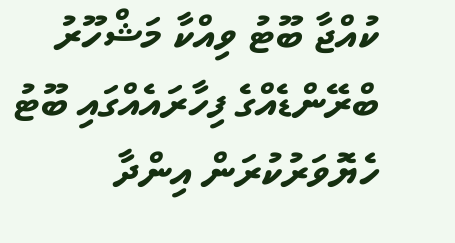ކުއްޖާ ބޫޓު ވިއްކާ މަޝްހޫރު ބްރޭންޑެއްގެ ފިހާރައެއްގައި ބޫޓު ހެޔޮވަރުކުރަން އިންދާ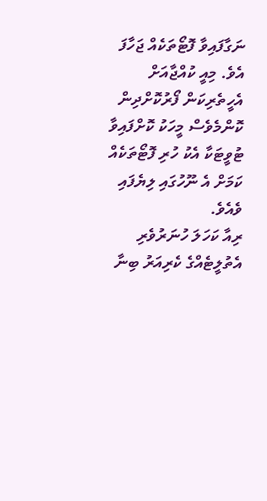ނަގާފައިވާ ފޮޓޯތަކެއް ޖަހާފަ އެވެ. މިއީ ކުއްޖާއަށް އެހީތެރިކަން ފޯރުކޮށްދިން ކޮންމެވެސް މީހަކު ކޮށްފައިވާ ޓުވީޓަކާ އެކު ހުރި ފޮޓޯތަކެއް ކަމަށް އެ ނޫހުގައި ލިޔެފައި ވެއެވެ.
ރިއާ ކަހަލަ ހުނަރުވެރި އެތުލީޓެއްގެ ކެރިއަރު ބިނާ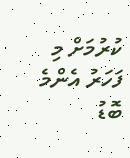ކުރުމަށް މި ފަހަރު އެންމެ ބޮޑު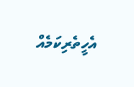އެހީތެރިކަމެއް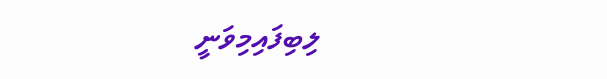ލިބިފައިމިވަނީ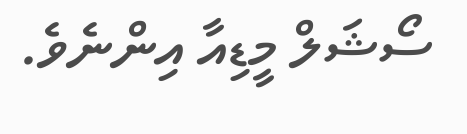ސޯޝަލް މީޑިއާ އިންނެވެ.